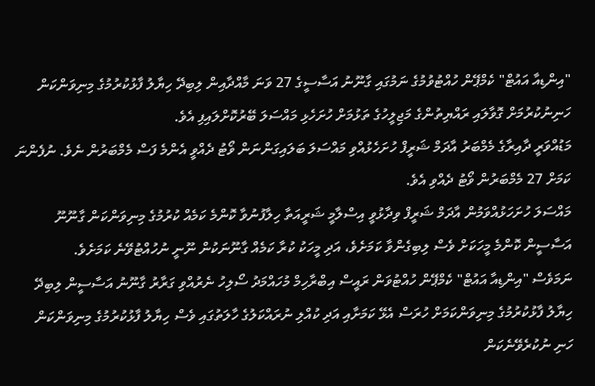"އިންޑިއާ އައުޓް" ކެމްޕޭން ހުއްޓުވުމުގެ ނަމުގައި ގާނޫނު އަސާސީގެ 27 ވަނަ މާއްދާއިން ލިބިދޭ ހިޔާލު ފާޅުކުރުމުގެ މިނިވަންކަން ހަނިނުކުރުމަށް ގޮވާލައި ރައްޔިތުންގެ މަޖިލީހުގެ ތަޅުމަށް ހުށަހެޅި މައްސަލަ ބޭރުކޮށްލައިފި އެވެ.
މަޑުއްވަރީ ދާއިރާގެ މެމްބަރު އާދަމް ޝަރީފް ހުށަހެޅުއްވި މައްސަލަ ބަލައިގަންނަން ވޯޓު ދެއްވީ އެންމެ ފަސް މެމްބަރުން ނެވެ. ނުފެންނަ ކަމަށް 27 މެމްބަރުން ވޯޓު ދެއްވި އެވެ.
މައްސަލަ ހުށަހަޅުއްވަމުން އާދަމް ޝަރީފް ވިދާޅުވީ އިސްލާމީ ޝަރީއަތާ ހިލާފުނުވާ ކޮންމެ ކަމެއް ކުރުމުގެ މިނިވަންކަން ގާނޫނޫ އަސާސީން ކޮންމެ މީހަކަށް ވެސް ލިބިގެންވާ ކަމަށެވެ، އަދި މީހަކު ކުރާ ކަމެއް ގާނޫނަކުން ނޫނީ ނުހުއްޓުވޭނެ ކަމަށެވެ.
ނަމަވެސް "އިންޑިއާ އައުޓް" ކެމްޕޭން ހުއްޓުވަން ރައީސް އިބްރާހިމް މުހައްމަދު ސޯލިހު ނެރުއްވި ގަރާރު ގާނޫނު އަސާސީން ލިބިދޭ ހިޔާލު ފާޅުކުރުމުގެ މިނިވަންކަމަށް ހުރަސް އެޅޭ ކަމަށާއި އަދި ކުއްލި ނުރައްކަލުގެ ހާލަތުގައި ވެސް ހިޔާލު ފާޅުކުރުމުގެ މިނިވަންކަން ހަނި ނުކުރެވޭނެކަން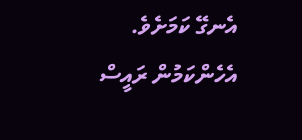އެނގޭ ކަމަށެވެ.
އެހެންކަމުން ރައީސް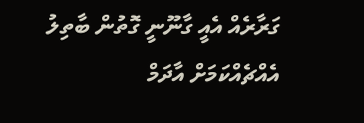ގަރާރެއް އެއީ ގާނޫނީ ގޮތުން ބާތިލު އެއްޗެއްކަމަށް އާދަމް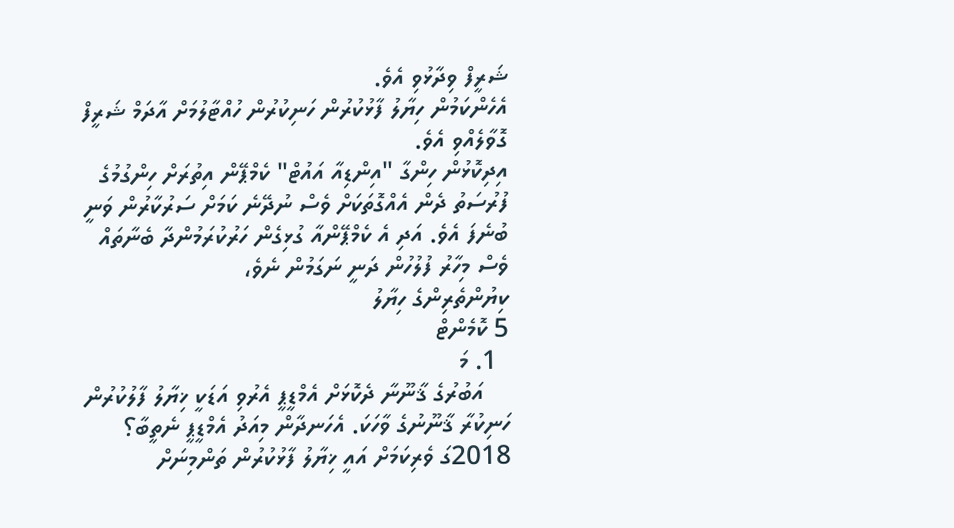ޝަރީފް ވިދާޅުވި އެވެ.
އެހެންކަމުން ހިޔާލު ފާޅުކުރުން ހަނިކުރުން ހުއްޓާލުމަށް އާދަމް ޝަރީފް ގޮވާލެއްވި އެވެ.
އިދިކޮޅުން ހިންގާ "އިންޑިއާ އައުޓް" ކެމްޕޭން އިތުރަށް ހިންގުމުގެ ފުރުސަތު ދެން އެއްގޮތަކަށް ވެސް ނުދޭނެ ކަމަށް ސަރުކާރުން ވަނީ ބުނެފަ އެވެ. އަދި އެ ކެމްޕޭންއާ ގުޅިގެން ހަރުކުރަމުންދާ ބެނާތައް ވެސް މިހާރު ފުލުހުން ދަނީ ނަގަމުން ނެވެ،
ކިޔުންތެރިންގެ ހިޔާލު
5 ކޮމެންޓް
  1. މަ
    އަބުރުގެ ޤާނޫނާ ދެކޮޅަށް އެމްޑީޕީ އެރުވި އަޑަކީ ޚިޔާލު ފާލުކުރުން ހަނިކުރާ ޤާނޫނުގެ ވާހަކަ. އެހަނދާން މިއަދު އެމްޑީޕީ ނެތީބާ؟ 2018ގަ ވެރިކަމަށް އައީ ޚިޔާލު ފާޅުކުރުން ތަންމިނަށް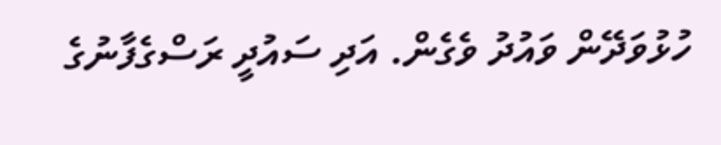ހުޅުވަދޭން ވައުދު ވެގެން. އަދި ސައުދީ ރަސްގެފާނުގެ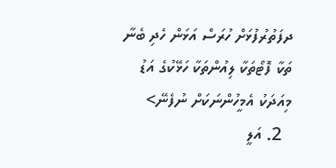ދފަތުރުފުޅަށް ހުރަސް އަޅަން ހެދި ބެނާ ތަކާ ފޮޓޯތަކާ ލިއުންތަކާ ހަޅޭކުގެ އަޑު މިއަދަކު އެމީހުންނަކަށް ނުފެނޭ>
  2. އަލީ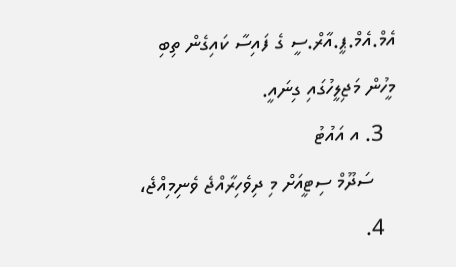އެމް.އެމް.ޕީ.އާރް.ސީ ގެ ފައިސާ ކައިގެން ތިބި މީހުން މަޖިލީހުގައި ގިނައީ.
  3. އ އައުޓު
    ސަދޫމް ސިޓީއަށް މި ދިވެހިރާއްޖެ ވެނިމިއްޖެ،
  4.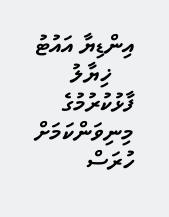އިންޑިޔާ އައުޓު
    ޚިޔާލު ފާޅުކުރުމުގެ މިނިވަންކަމަށް ހުރަސް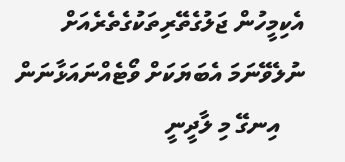އެކިމީހުން ޖަލުގެތޭރިތަކުގެތެރެއަށް ނުލެވޭނަމަ އެބަޔަކަށް ވޯޓެއްނައަޅާނަން
    އިނގޭ މި ލާދީނީ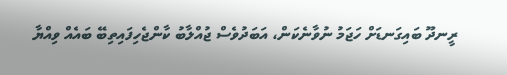ރީނދޫ ބައިގަނޑަށް ހަޖަމު ނުވާނެކަން، އަބަދުވެސް ޖުއްލާބު ކާންޖެހިފައިތިބޭ ބައެއް ވިއްޔާ